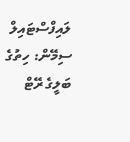ލައިފްސްޓައިލް
ސިމޭން: ހިތުގެ ބަލީގެ ރޭޓް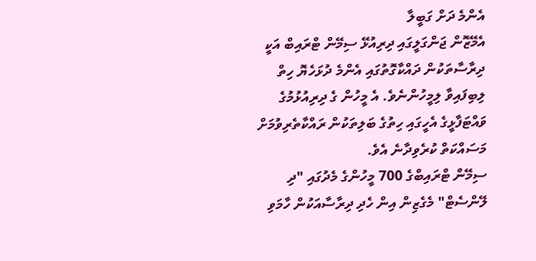އެންމެ ދަށް ގަބީލާ
އެމޭޒޮން ޖަންގަލީގައި ދިރިއުޅޭ ސިމޭން ޓްރައިބް އަކީ ދިރާސާތަކުން ދައްކާގޮތުގައި އެންމެ ދުޅަހެޔޮ ހިތް ލިބިފައިވާ ލިމީހުންނެވެ. އެ މީހުން ގެ ދިރިއުޅުމުގެ ވައްޓަފާޅީގެ އެހީގައި ހިތުގެ ބަލިތަކުން ރައްކާތެރިވުމަށް މަސައްކަތް ކުރެވިދާނެ އެވެ.
ސިމޭން ޓްރައިބްގެ 700 މީހުންގެ މެދުގައި "ދި ލޭންސެޓް" މެގެޒިން އިން ހެދި ދިރާސާއަކުން ހާމަވި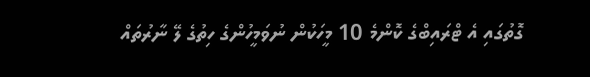ގޮތުގައި އެ ޓްރައިބްގެ ކޮންމެ 10 މީހަކުން ނުވަމީހުންގެ ހިތުގެ ލޭ ނާރުތައް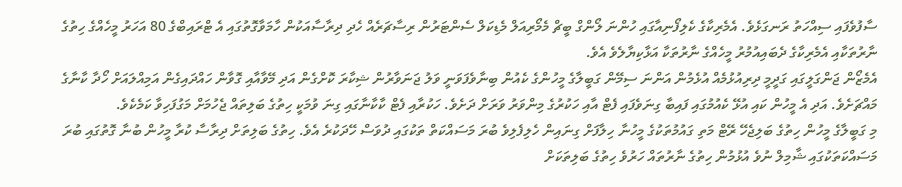ސާފުވެފައި ސިއްހަތު ރަނގަޅެވެ. އެމެރިކާގެ ކެލިފޯނިއާގައި ހުންނަ ލޯންގް ބީޗް މެމޯރިއަލް މެޑިކަލް ސެންޓަރުން ރިސާޗަރެއް ހެދި ދިރާސާއަކުން ހާމަވާގޮތުގައި އެ ޓްރައިބްގެ 80 އަހަރު މީހެއްގެ ހިތުގެ ނާރުތަކާއި އެމެރިކާގެ ދެބައިއުމުރު މީހެއްގެ ނާރުތަކާ އަޅާކިޔާލެވެ އެވެ.
އެމެޒޯން ޖަންގަލީގައި ގަދީމީ ދިރިއުޅުމެއް އުޅެމުން އަންނަ ސިމޭން ގަބީލާގެ މީހުންގެ ކެއުން ބިނާވެފަވަނީ ވަލު ޖަނަވާރުން ޝިކާރަ ކޮށްގެން އަދި މޭވާއާއި ގޮވާން ހައްދައިގެން އަމިއްލައަށް ހޯދާ ކާނާގެ މައްޗަށެވެ. އަދި އެ މީހުން ކައި އުޅޭ ކެއުމުގައި ފައިބާ ގިނަވެފައި ފެޓް އާއި ހަކުރުގެ މިންވަރު ވަރަށް ދަށެވެ. ހަކުރާއި ފެޓް ކާކާނާގައި ގިނަ ވުމަކީ ހިތުގެ ބަލިތައް ޖެހުމަށް މަގުފަހިވާ ކަމެކެވެ.
މި ގަބީލާގެ މީހުން ހިތުގެ ބަލިޖެހޭ ރޭޓް މަތި ގައުމުތަކުގެ މީހުނާ ހިލާފަށް ގިނައިން ހެލިފެލިވެ ބުރަ މަސައްކަތް ތަކުގައި ދުވަސް ހޭދަކުރެ އެވެ. ހިތުގެ ބަލިތަށް ދިރާސާ ކުރާ މީހުން ބުނާ ގޮތުގައި ބުރަ މަސައްކަތަކުގައި ޝާމިލް ނުވެ އުޅުމުން ހިތުގެ ނާރުތައް ހަރުވެ ހިތުގެ ބަލިތަކަށް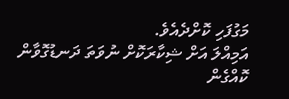މަގުފަހި ކޮށްދެއެވެ.
އަމިއްލަ އަށް ޝިކާރަކޮށް ނުވަތަ ދަނޑުގޮވާން ކޮއްގެން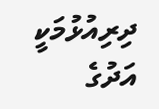ދިރިއުޅުމަކީ އަދުގެ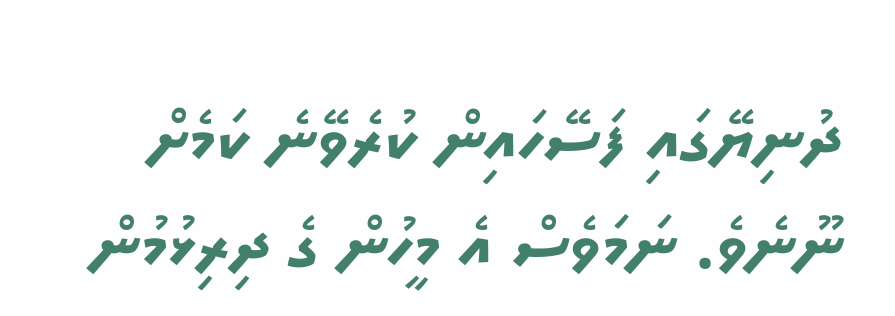ދުނިޔޭގައި ފަސޭހައިން ކުރެވޭނެ ކަމެށް ނޫނެވެ. ނަމަވެސް އެ މީހުން ގެ ދިރިޅުމުން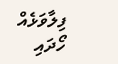ފިލާވަޅެއް ހޯދައި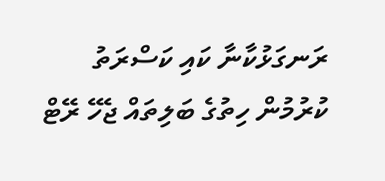ރަނގަޅުކާނާ ކައި ކަސްރަތު ކުރުމުން ހިތުގެ ބަލިތައް ޖެހޭ ރޭޓް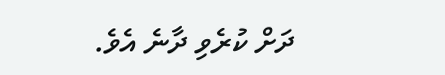ދަށް ކުރެވި ދާނެ އެވެ.